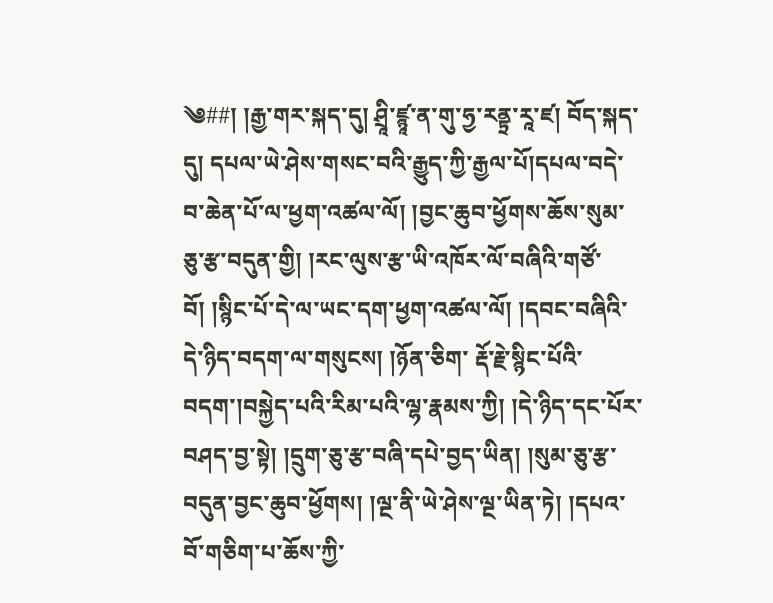༄##། །རྒྱ་གར་སྐད་དུ། ཤྲཱི་ཛྙཱ་ན་གུ་ཧྱ་རནྟྲ་རཱ་ཛ། བོད་སྐད་དུ། དཔལ་ཡེ་ཤེས་གསང་བའི་རྒྱུད་ཀྱི་རྒྱལ་པོ།དཔལ་བདེ་བ་ཆེན་པོ་ལ་ཕྱག་འཚལ་ལོ། །བྱང་ཆུབ་ཕྱོགས་ཆོས་སུམ་ཅུ་རྩ་བདུན་གྱི། །རང་ལུས་རྩ་ཡི་འཁོར་ལོ་བཞིའི་གཙོ་བོ། །སྙིང་པོ་དེ་ལ་ཡང་དག་ཕྱག་འཚལ་ལོ། །དབང་བཞིའི་དེ་ཉིད་བདག་ལ་གསུངས། །ཉོན་ཅིག་ རྡོ་རྗེ་སྙིང་པོའི་བདག་།བསྐྱེད་པའི་རིམ་པའི་ལྷ་རྣམས་ཀྱི། །དེ་ཉིད་དང་པོར་བཤད་བྱ་སྟེ། །དྲུག་ཅུ་རྩ་བཞི་དཔེ་བྱད་ཡིན། །སུམ་ཅུ་རྩ་བདུན་བྱང་ཆུབ་ཕྱོགས། །ལྔ་ནི་ཡེ་ཤེས་ལྔ་ཡིན་ཏེ། །དཔའ་བོ་གཅིག་པ་ཆོས་ཀྱི་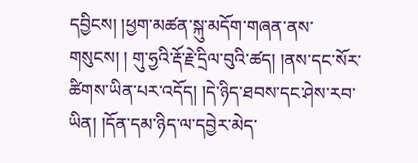དབྱིངས། །ཕྱག་མཚན་སྐུ་མདོག་གཞན་ནས་གསུངས། ། གུ་ཧྱའི་རྡོ་རྗེ་དྲིལ་བུའི་ཚད། །ནས་དང་སོར་ཚིགས་ཡིན་པར་འདོད། །དེ་ཉིད་ཐབས་དང་ཤེས་རབ་ཡིན། །དོན་དམ་ཉིད་ལ་དབྱེར་མེད་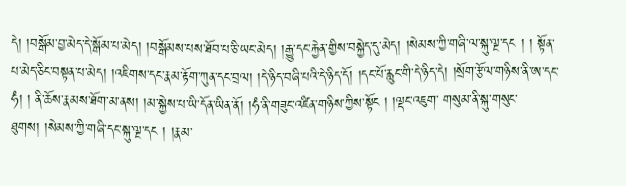དེ། །བསྒོམ་བྱ་མེད་དེ་སྒོམ་པ་མེད། །བསྒོམས་པས་ཐོབ་པ་ཅི་ཡང་མེད། །རྒྱུ་དང་རྐྱེན་གྱིས་བསྐྱེད་དུ་མེད། །སེམས་ཀྱི་གཞི་ལ་སྐུ་ལྔ་དང ། ། སྟོན་པ་མེད་ཅིང་བསྟན་པ་མེད། །འཇིགས་དང་རྣམ་རྟོག་ཀུན་དང་བྲལ། །དེ་ཉིད་བཞི་པའི་དེ་ཉིད་དོ། །དང་པོ་རླུང་གི་དེ་ཉིད་དེ། །སྲོག་རྩོལ་གཉིས་ནི་ཨ་དང་ཧཾ། ། ནི་ཆོས་རྣམས་ཐོག་མ་ནས། །མ་སྐྱེས་པ་ཡི་དོན་ཡིན་ནོ། །ཧཾ་ནི་གཟུང་འཛིན་གཉིས་ཀྱིས་སྟོང ། །ལྡང་འཇུག་ གསུམ་ནི་སྐུ་གསུང་ཐུགས། །སེམས་ཀྱི་གཞི་དང་སྐུ་ལྔ་དང ། །རྣམ་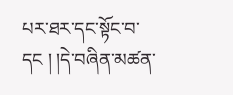པར་ཐར་དང་སྟོང་བ་དང ། །དེ་བཞིན་མཚན་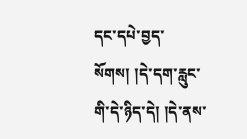དང་དཔེ་བྱད་སོགས། །དེ་དག་རླུང་གི་དེ་ཉིད་དེ། །དེ་ནས་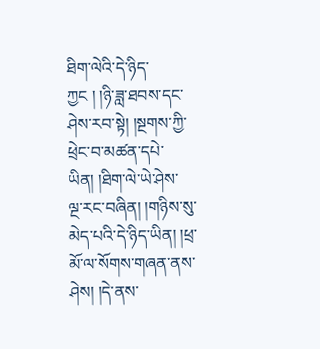ཐིག་ལེའི་དེ་ཉིད་ཀྱང ། །ཉི་ཟླ་ཐབས་དང་ཤེས་རབ་སྟེ། །སྔགས་ཀྱི་ཕྲེང་བ་མཚན་དཔེ་ཡིན། །ཐིག་ལེ་ཡེ་ཤེས་
ལྔ་རང་བཞིན། །གཉིས་སུ་མེད་པའི་དེ་ཉིད་ཡིན། །ཕྲ་མོ་ལ་སོགས་གཞན་ནས་ཤེས། །དེ་ནས་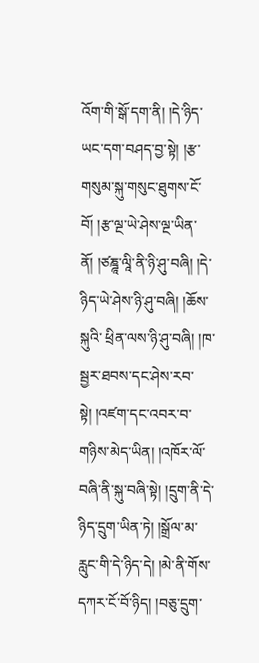འོག་གི་སྒོ་དག་ནི། །དེ་ཉིད་ཡང་དག་བཤད་བྱ་སྟེ། །རྩ་གསུམ་སྐུ་གསུང་ཐུགས་ངོ་བོ། །རྩ་ལྔ་ཡེ་ཤེས་ལྔ་ཡིན་ནོ། །ཙཎྜཱ་ལཱི་ནི་ཉི་ཤུ་བཞི། །དེ་ཉིད་ཡེ་ཤེས་ཉི་ཤུ་བཞི། །ཆོས་སྐུའི་ ཕྲིན་ལས་ཉི་ཤུ་བཞི། །ཁ་སྦྱར་ཐབས་དང་ཤེས་རབ་སྟེ། །འཛག་དང་འབར་བ་གཉིས་མེད་ཡིན། །འཁོར་ལོ་བཞི་ནི་སྐུ་བཞི་སྟེ། །དྲུག་ནི་དེ་ཉིད་དྲུག་ཡིན་ཏེ། །སྒྲོལ་མ་རླུང་གི་དེ་ཉིད་དེ། །མེ་ནི་གོས་དཀར་ངོ་བོ་ཉིད། །བཅུ་དྲུག་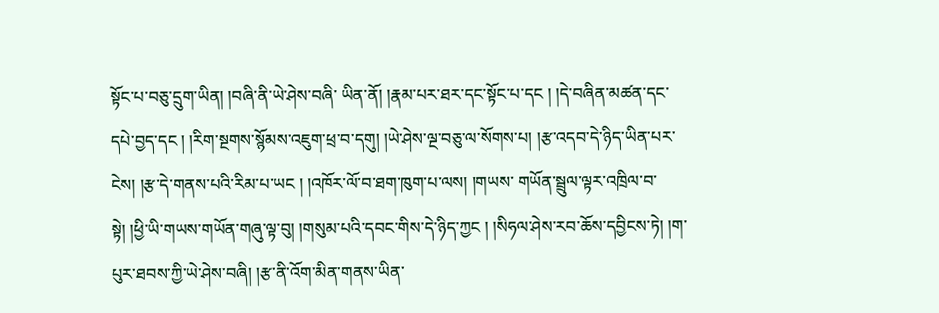སྟོང་པ་བཅུ་དྲུག་ཡིན། །བཞི་ནི་ཡེ་ཤེས་བཞི་ ཡིན་ནོ། །རྣམ་པར་ཐར་དང་སྟོང་པ་དང ། །དེ་བཞིན་མཚན་དང་དཔེ་བྱད་དང ། །རིག་སྔགས་སྙོམས་འཇུག་ཕྲ་བ་དགུ། །ཡེ་ཤེས་ལྔ་བཅུ་ལ་སོགས་པ། །རྩ་འདབ་དེ་ཉིད་ཡིན་པར་ངེས། །རྩ་དེ་གནས་པའི་རིམ་པ་ཡང ། །འཁོར་ལོ་བ་ཐག་ཁུག་པ་ལས། །གཡས་ གཡོན་སྦྲུལ་ལྟར་འཁྲིལ་བ་སྟེ། །ཕྱི་ཡི་གཡས་གཡོན་གཞུ་ལྟ་བུ། །གསུམ་པའི་དབང་གིས་དེ་ཉིད་ཀྱང ། །སིཧལ་ཤེས་རབ་ཆོས་དབྱིངས་ཏེ། །ག་པུར་ཐབས་ཀྱི་ཡེ་ཤེས་བཞི། །རྩ་ནི་འོག་མིན་གནས་ཡིན་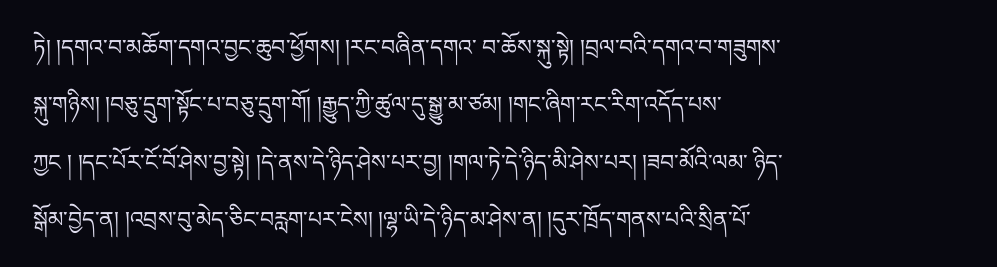ཏེ། །དགའ་བ་མཆོག་དགའ་བྱང་ཆུབ་ཕྱོགས། །རང་བཞིན་དགའ་ བ་ཆོས་སྐུ་སྟེ། །བྲལ་བའི་དགའ་བ་གཟུགས་སྐུ་གཉིས། །བཅུ་དྲུག་སྟོང་པ་བཅུ་དྲུག་གོ། །རྒྱུད་ཀྱི་ཚུལ་དུ་སྒྱུ་མ་ཙམ། །གང་ཞིག་རང་རིག་འདོད་པས་ཀྱང ། །དང་པོར་ངོ་བོ་ཤེས་བྱ་སྟེ། །དེ་ནས་དེ་ཉིད་ཤེས་པར་བྱ། །གལ་ཏེ་དེ་ཉིད་མི་ཤེས་པར། །ཟབ་མོའི་ལམ་ ཉིད་སྒོམ་བྱེད་ན། །འབྲས་བུ་མེད་ཅིང་བརླག་པར་ངེས། །ལྷ་ཡི་དེ་ཉིད་མ་ཤེས་ན། །དུར་ཁྲོད་གནས་པའི་སྲིན་པོ་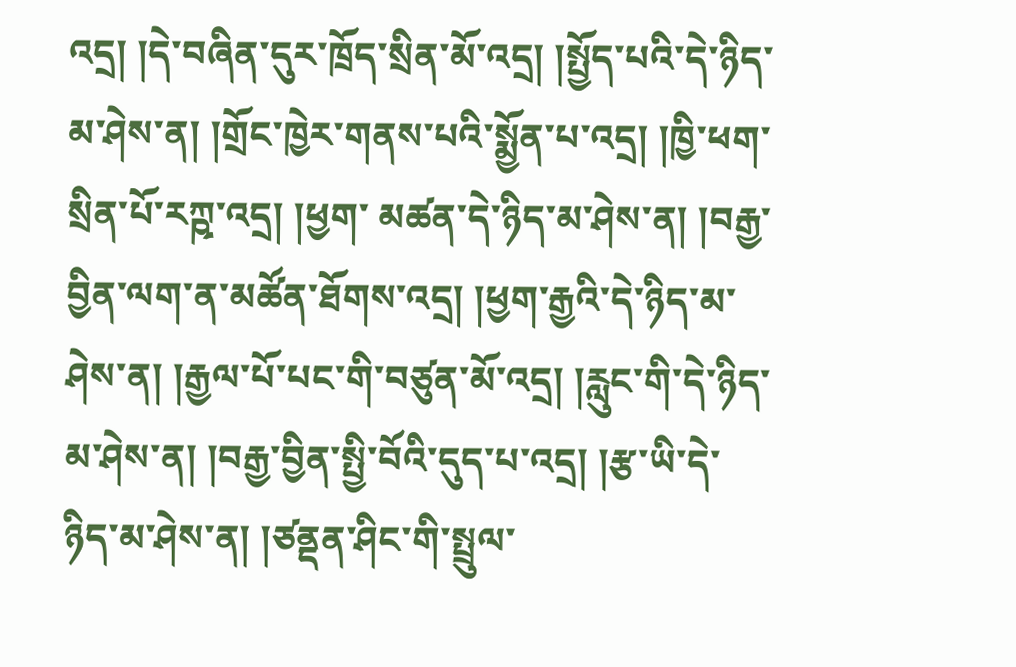འདྲ། །དེ་བཞིན་དུར་ཁྲོད་སྲིན་མོ་འདྲ། །སྤྱོད་པའི་དེ་ཉིད་མ་ཤེས་ན། །གྲོང་ཁྱེར་གནས་པའི་སྨྱོན་པ་འདྲ། །ཁྱི་ཕག་སྲིན་པོ་རཀྵ་འདྲ། །ཕྱག་ མཚན་དེ་ཉིད་མ་ཤེས་ན། །བརྒྱ་བྱིན་ལག་ན་མཚོན་ཐོགས་འདྲ། །ཕྱག་རྒྱའི་དེ་ཉིད་མ་ཤེས་ན། །རྒྱལ་པོ་པང་གི་བཙུན་མོ་འདྲ། །རླུང་གི་དེ་ཉིད་མ་ཤེས་ན། །བརྒྱ་བྱིན་སྤྱི་བོའི་དུད་པ་འདྲ། །རྩ་ཡི་དེ་ཉིད་མ་ཤེས་ན། །ཙནྡན་ཤིང་གི་སྤྲུལ་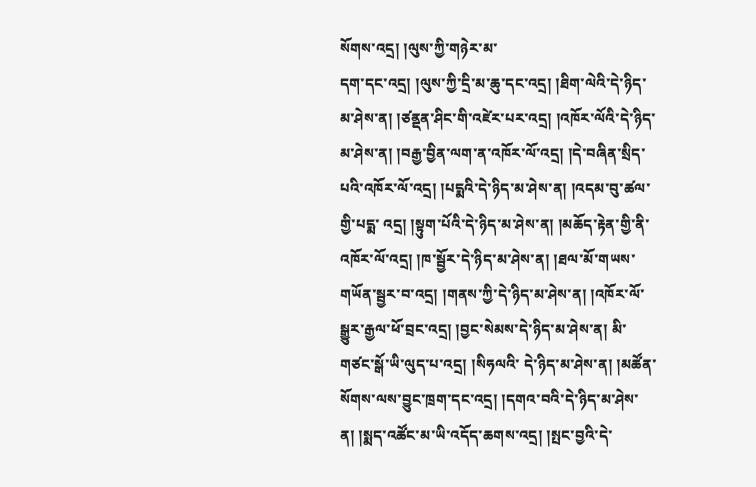སོགས་འདྲ། །ལུས་ཀྱི་གཉེར་མ་
དག་དང་འདྲ། །ལུས་ཀྱི་དྲི་མ་ཆུ་དང་འདྲ། །ཐིག་ལེའི་དེ་ཉིད་མ་ཤེས་ན། །ཙནྡན་ཤིང་གི་འཛེར་པར་འདྲ། །འཁོར་ལོའི་དེ་ཉིད་མ་ཤེས་ན། །བརྒྱ་བྱིན་ལག་ན་འཁོར་ལོ་འདྲ། །དེ་བཞིན་སྲིད་པའི་འཁོར་ལོ་འདྲ། །པདྨའི་དེ་ཉིད་མ་ཤེས་ན། །འདམ་བུ་ཚལ་གྱི་པདྨ་ འདྲ། །སྟུག་པོའི་དེ་ཉིད་མ་ཤེས་ན། །མཆོད་རྟེན་གྱི་ནི་འཁོར་ལོ་འདྲ། །ཁ་སྦྱོར་དེ་ཉིད་མ་ཤེས་ན། །ཐལ་མོ་གཡས་གཡོན་སྦྱར་བ་འདྲ། །གནས་ཀྱི་དེ་ཉིད་མ་ཤེས་ན། །འཁོར་ལོ་སྒྱུར་རྒྱལ་ཕོ་བྲང་འདྲ། །བྱང་སེམས་དེ་ཉིད་མ་ཤེས་ན། མི་གཙང་སྒོ་ཡི་ལུད་པ་འདྲ། །སིཧལའི་ དེ་ཉིད་མ་ཤེས་ན། །མཚོན་སོགས་ལས་བྱུང་ཁྲག་དང་འདྲ། །དགའ་བའི་དེ་ཉིད་མ་ཤེས་ན། །སྨད་འཚོང་མ་ཡི་འདོད་ཆགས་འདྲ། །སྤང་བྱའི་དེ་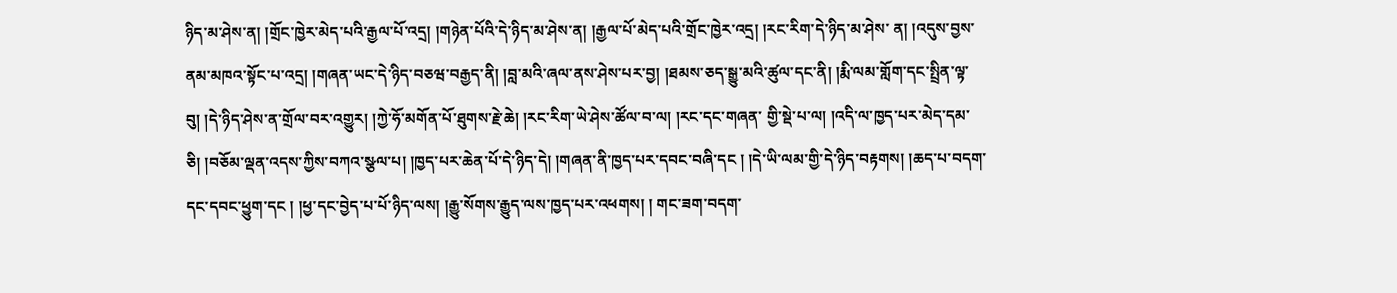ཉིད་མ་ཤེས་ན། །གྲོང་ཁྱེར་མེད་པའི་རྒྱལ་པོ་འདྲ། །གཉེན་པོའི་དེ་ཉིད་མ་ཤེས་ན། །རྒྱལ་པོ་མེད་པའི་གྲོང་ཁྱེར་འདྲ། །རང་རིག་དེ་ཉིད་མ་ཤེས་ ན། །འདུས་བྱས་ནམ་མཁའ་སྟོང་པ་འདྲ། །གཞན་ཡང་དེ་ཉིད་བཅཝ་བརྒྱད་ནི། །བླ་མའི་ཞལ་ནས་ཤེས་པར་བྱ། །ཐམས་ཅད་སྒྱུ་མའི་ཚུལ་དང་ནི། །རྨི་ལམ་གློག་དང་སྤྲིན་ལྟ་བུ། །དེ་ཉིད་ཤེས་ན་གྲོལ་བར་འགྱུར། །ཀྱེ་ཧོ་མགོན་པོ་ཐུགས་རྗེ་ཆེ། །རང་རིག་ཡེ་ཤེས་ཚོལ་བ་ལ། །རང་དང་གཞན་ གྱི་སྡེ་པ་ལ། །འདི་ལ་ཁྱད་པར་མེད་དམ་ཅི། །བཅོམ་ལྡན་འདས་ཀྱིས་བཀའ་སྩལ་པ། །ཁྱད་པར་ཆེན་པོ་དེ་ཉིད་དེ། །གཞན་ནི་ཁྱད་པར་དབང་བཞི་དང ། །དེ་ཡི་ལམ་གྱི་དེ་ཉིད་བརྟགས། །ཆད་པ་བདག་དང་དབང་ཕྱུག་དང ། །ཕྱ་དང་བྱེད་པ་པོ་ཉིད་ལས། །རྒྱུ་སོགས་རྒྱུད་ལས་ཁྱད་པར་འཕགས། ། གང་ཟག་བདག་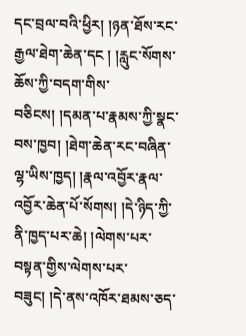དང་བྲལ་བའི་ཕྱིར། །ཉན་ཐོས་རང་རྒྱལ་ཐེག་ཆེན་དང ། །རླུང་སོགས་ཆོས་ཀྱི་བདག་གིས་བཅིངས། །དམན་པ་རྣམས་ཀྱི་སྣང་བས་ཁྱབ། །ཐེག་ཆེན་རང་བཞིན་ལྷ་ཡིས་ཁྱད། །རྣལ་འབྱོར་རྣལ་འབྱོར་ཆེན་པོ་སོགས། །དེ་ཉིད་ཀྱི་ནི་ཁྱད་པར་ཆེ། །ལེགས་པར་བསྟན་གྱིས་ལེགས་པར་ བཟུང། །དེ་ནས་འཁོར་ཐམས་ཅད་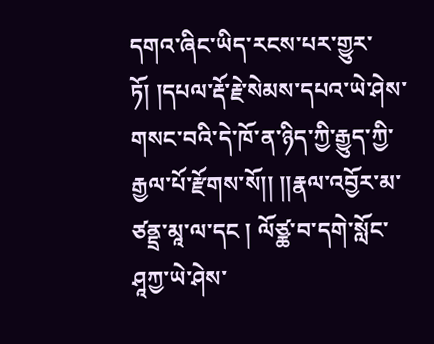དགའ་ཞིང་ཡིད་རངས་པར་གྱུར་ཏོ། །དཔལ་རྡོ་རྗེ་སེམས་དཔའ་ཡེ་ཤེས་གསང་བའི་དེ་ཁོ་ན་ཉིད་ཀྱི་རྒྱུད་ཀྱི་རྒྱལ་པོ་རྫོགས་སོ།། །།རྣལ་འབྱོར་མ་ཙནྡྲ་མཱ་ལ་དང ། ལོཙྪ་བ་དགེ་སློང་ཤཱཀྱ་ཡེ་ཤེས་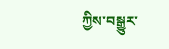ཀྱིས་བསྒྱུར་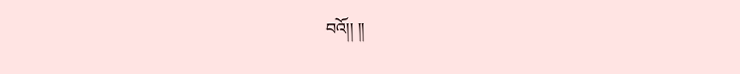བའོ།། །།